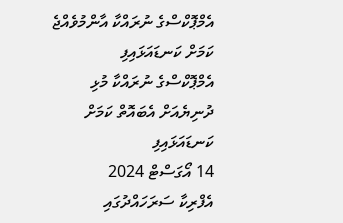އެމްޕޮކްސްގެ ނުރައްކާ އާންމުވެއްޖެ ކަމަށް ކަނޑައަޅައިފި
އެމްޕޮކްސްގެ ނުރައްކާ މުޅި ދުނިޔެއަށް އެބައޮތް ކަމަށް ކަނޑައަޅައިފި
14 އޯގަސްޓް 2024
އެފްރިކާ ސަރަހައްދުގައި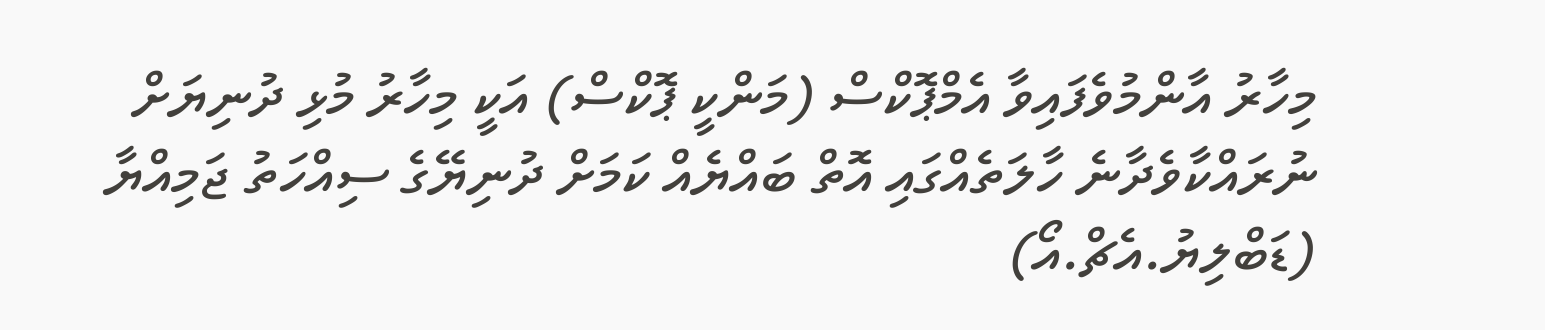މިހާރު އާންމުވެފައިވާ އެމްޕޮކްސް (މަންކީ ޕޮކްސް) އަކީ މިހާރު މުޅި ދުނިޔަށް ނުރައްކާވެދާނެ ހާލަތެއްގައި އޮތް ބައްޔެއް ކަމަށް ދުނިޔޭގެ ސިއްހަތު ޖަމިއްޔާ (ޑަބްލިޔު.އެޗް.އޯ)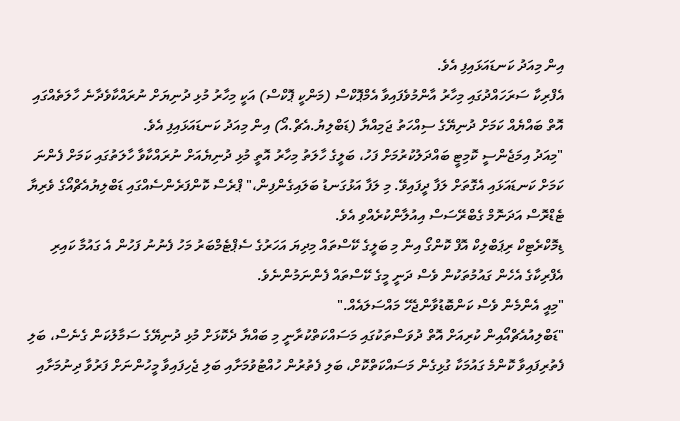އިން މިއަދު ކަނޑައަޅައިފި އެވެ.
އެފްރިކާ ސަރަހައްދުގައި މިހާރު އާންމުވެފައިވާ އެމްޕޮކްސް (މަންކީ ޕޮކްސް) އަކީ މިހާރު މުޅި ދުނިޔަށް ނުރައްކާވެދާނެ ހާލަތެއްގައި އޮތް ބައްޔެއް ކަމަށް ދުނިޔޭގެ ސިއްހަތު ޖަމިއްޔާ (ޑަބްލިޔު.އެޗް.އޯ) އިން މިއަދު ކަނޑައަޅައިފި އެވެ.
"މިއަދު އިމަޖެންސީ ކޮމިޓީ ބައްދަލުކުރުމަށް ފަހު، ބަލީގެ ހާލަތު މިހާރު އޮތީ މުޅި ދުނިޔެއަށް ނުރައްކާވާ ހާލަތުގައި ކަމަށް ފެންނަ ކަމަށް ކަނޑައަޅައި އެގޮތަށް ލަފާ ދީފައިވޭ. މި ލަފާ އަޅުގަނޑު ބަލައިގެންފިން،" ޕްރެސް ކޮންފަރެންސެއްގައި ޑަބްލިޔުއެޗްއޯގެ ވެރިޔާ ޓެޑްރޮސް އަދަނޮމް ގެބްރޭސަސް އިއުލާންކުރެއްވި އެވެ.
ޑިމޮކްރެޓިކް ރިޕަބްލިކް އޮފް ކޮންގޯ އިން މި ބަލީގެ ކޭސްތައް މިދިޔަ އަހަރުގެ ސެޕްޓެމްބަރު މަހު ފެނުނު ފަހުން އެ ގައުމާ ކައިރި އެފްރިކާގެ އެހެން ގައުމުތަކުން ވެސް ދަނީ މީގެ ކޭސްތައް ފެންނަމުންނެވެ.
"މިއީ އެންމެން ވެސް ކަންބޮޑުވާންޖެހޭ މައްސަލައެއް."
"ޑަބްލިއުއެޗްއޯއިން ކުރިއަށް އޮތް ދުވަސްތަކުގައި މަސައްކަތްކުރާނީ މި ބައްޔާ ދެކޮޅަށް މުޅި ދުނިޔޭގެ ސަމާލުކަން ގެނެސް، ބަލި ފެތުރިފައިވާ ކޮންމެ ގައުމަކާ ގުޅިގެން މަސައްކަތްކޮށް، ބަލި ފެތުރުން ހުއްޓުވުމަށާއި ބަލި ޖެހިފައިވާ މީހުންނަށް ފަރުވާ ދިނުމަށާއި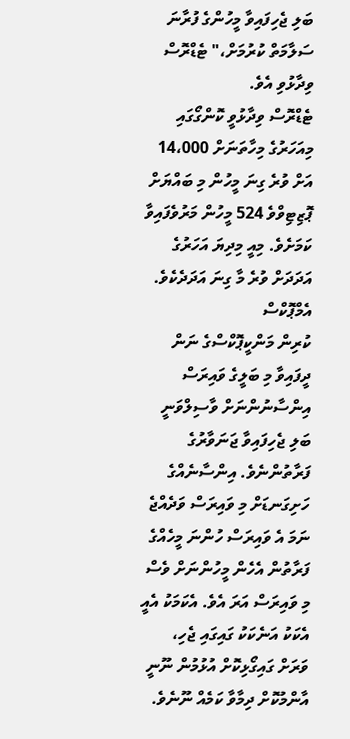ބަލި ޖެހިފައިވާ މީހުންގެ ފުރާނަ ސަލާމަތް ކުރުމަށް،" ޓެޑްރޮސް ވިދާޅުވި އެވެ.
ޓެޑްރޮސް ވިދާޅުވީ ކޮންގޯގައި މިއަހަރުގެ މިހާތަނަށް 14،000 އަށް ވުރެ ގިނަ މީހުން މި ބައްޔަށް ޕޮޒިޓިވްވެ 524 މީހުން މަރުވެފައިވާ ކަމަށެވެ. މިއީ މިދިޔަ އަހަރުގެ އަދަދަށް ވުރެ މާ ގިނަ އަދަދެކެވެ.
އެމްޕޮކްސް
ކުރިން މަންކީޕޮކްސްގެ ނަން ދީފައިވާ މި ބަލީގެ ވައިރަސް އިންސާނުންނަށް ވާސިލްވަނީ ބަލި ޖެހިފައިވާ ޖަނަވާރުގެ ފަރާތުންނެވެ. އިންސާނެއްގެ ހަށިގަނޑަށް މި ވައިރަސް ވަދެއްޖެ ނަމަ އެ ވައިރަސް ހުންނަ މީހެއްގެ ފަރާތުން އެހެން މީހުންނަށް ވެސް މި ވައިރަސް އަރަ އެވެ. އެކަމަކު އެއީ އެކަކު އަނެކަކު ގައިގައި ޖެހި، ވަރަށް ގައިގޯޅިކޮށް އުޅުމުން ނޫނީ އާންމުކޮށް ދިމާވާ ކަމެއް ނޫނެވެ.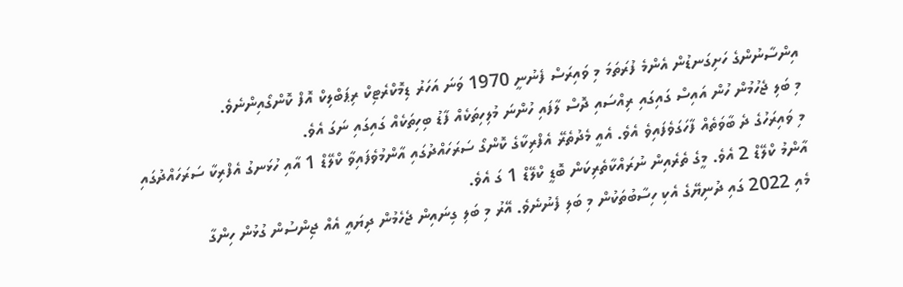އިންސާނުންގެ ހަށިގަނޑުން އެންމެ ފުރަތަމަ މި ވައިރަސް ފެނުނީ 1970 ވަނަ އަހަރު ޑިމޮކްރެޓިކް ރިޕަބްލިކް އޮފް ކޮންގޯއިންނެވެ.
މި ބަލި ޖެހުމުން ހުން އައިސް ގައިގައި ރިއްސައި ދޮސް ލާފައި ހުންނަ މުލިހިތަކެއް ފާޑު ބިހިތަކެއް ގައިގައި ނަގަ އެވެ.
މި ވައިރަހުގެ ދެ ބާވަތެއް ފާހަގަވެފައިވެ އެވެ. އެއީ މެދުތެރޭ އެފްރިކާގެ ކޮންގޯ ސަރަހައްދުގައި އާންމުވެފައިވާ ކްލޭޑް 1 އާއި ހުޅަނގު އެފްރިކާ ސަރަހައްދުގައި އާންމު ކްލޭޑް 2 އެވެ. މީގެ ތެރެއިން ނުރައްކާތެރިކަން ބޮޑީ ކްލޭޑް 1 ގަ އެވެ.
މެއި 2022 ގައި ދުނިޔޭގެ އެކި ހިސާބުތަކުން މި ބަލި ފެނުނެވެ. އޭރު މި ބަލި ގިނައިން ޖެހެމުން ދިޔައީ އެއް ޖިންސުން ގުޅުން ހިންގާ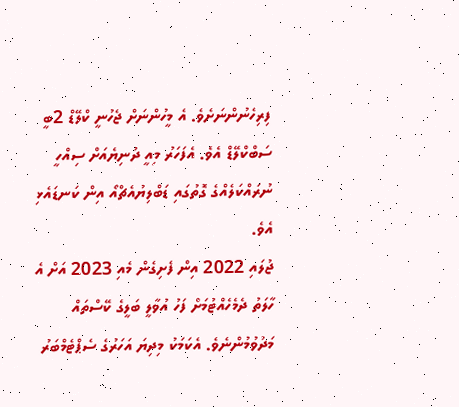ފިރިހެނުންނަށެވެ. އެ މީހުންނަށް ޖެހުނީ ކްލޭޑް 2ބީ ސަބްކްލޭޑް އެވެ. އެފަހަރު މިއީ ދުނިޔެއަށް ސިއްހީ ނުރައްކަލެއްގެ ގޮތުގައި ޑަބްލިޔުއެޗްއޯ އިން ކަނޑައެޅި އެވެ.
ޖުލައި 2022 އިން ފެށިގެން މެއި 2023 އަށް އެ ހާލަތު ދެމެހެއްޓުމަށް ފަހު އުވާލީ ބަލީގެ ކޭސްތައް މަދުވުމުންނެވެ. އެކަމަކު މިދިޔަ އަހަރުގެ ސެޕްޓެމްބަރު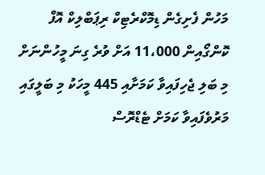މަހުން ފެށިގެން ޑިމޮކްރެޓިކް ރިޕަބްލިކް އޮފް ކޮންގޯއިން 11،000 އަށް ވުރެ ގިނަ މީހުންނަށް މި ބަލި ޖެހިފައިވާ ކަމަށާއި 445 މީހަކު މި ބަލީގައި މަރުވެފައިވާ ކަމަށް ޓެޑްރޮސް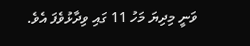ވަނީ މިދިޔަ މަހު 11 ގައި ވިދާޅުވެފަ އެވެ.